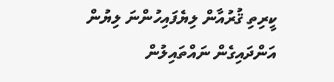ކީރިތި ޤުރުއާން ލިޔެފައިހުންނަ ލިޔުން އަންދައިގެން ނައްތައިލުން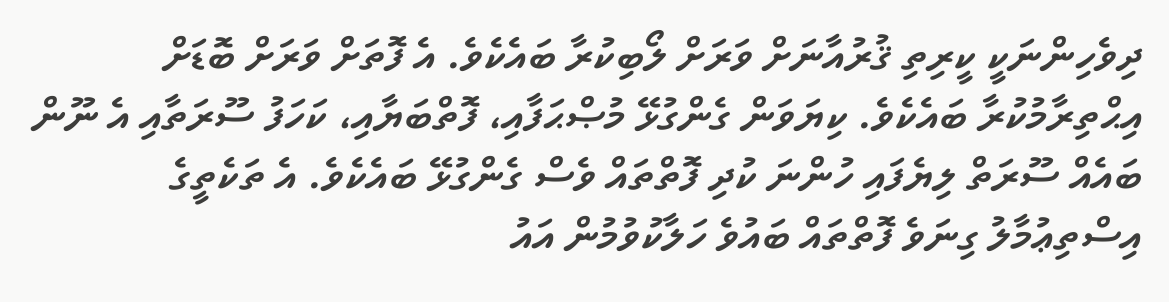ދިވެހިންނަކީ ކީރިތި ޤުރުއާނަށް ވަރަށް ލޯބިކުރާ ބައެކެވެ. އެ ފޮތަށް ވަރަށް ބޮޑަށް އިޙްތިރާމުކުރާ ބައެކެވެ. ކިޔަވަން ގެންގުޅޭ މުޞްޙަފާއި، ފޮތްބަޔާއި، ކަހަފު ސޫރަތާއި އެ ނޫން ބައެއް ސޫރަތް ލިޔެފައި ހުންނަ ކުދި ފޮތްތައް ވެސް ގެންގުޅޭ ބައެކެވެ. އެ ތަކެތީގެ އިސްތިޢުމާލު ގިނަވެ ފޮތްތައް ބައުވެ ހަލާކުވުމުން އައު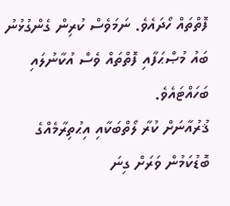ފޮތްތައް ހޯދައެވެ. ނަމަވެސް ކުރިން ގެންގުޅުނު ބައު މުޞްޙަފާއި ފޮތްތައް ވެސް އުކާނުލައި ބަހައްޓައެވެ.
ޤުރުއާނަށް ކުރާ ލޯތްބަކާއި އިޙުތިރާމެއްގެ ބޮޑުކަމުން ވަރަށް ގިނަ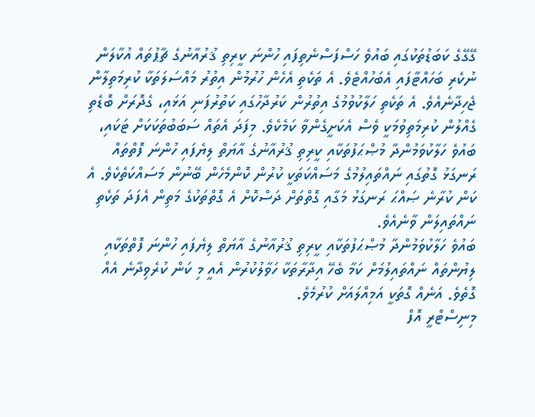ގޭގޭގެ ކަބަޑުތަކުގައި ބައުވެ ހަސްފަސްނެތިފައި ހުންނަ ކީރިތި ޤުރުއާނުގެ ޗާޕުތައް އުކާލަން ނުކެރި ބަހައްޓާފައި އެބަހުއްޓެވެ. އެ ތަކެތި އެހެން ހުރުމުން އިތުރު މައްސަލަތަކާ ކުރިމަތިލާން ޖެހިދާނެއެވެ. އެ ތަކެތި ހަލާކުވުމުގެ އިތުރުން ކަރުދާހުގައި ކަތުރުފަނި އަޅައި، ގެދޮރަށް ބޮޑެތި ގެއްލުން ކުރިމަތިވުމަކީ ވެސް އެކަށީގެންވާ ކަމެކެވެ. މިފަދަ އެތައް ސަބަބުތަކަކަށް ޓަކައި، ބައުވެ ހަލާކުވަމުންދާ މުޞްޙަފުތަކާއި ކީރިތި ޤުރުއާނުގެ އާޔަތް ލިޔެފައި ހުންނަ ފޮތްތައް ރަނގަޅު ގޮތުގައި ނައްތައިލުމުގެ މަސައްކަތަކީ ކުރުން ކޮންމެހެން ބޭނުން މަސައްކަތެކެވެ. އެ ކަން ކުރާނެ ޞައްޙަ ރަނގަޅު މަގާއި ގޮތްތަށް ދަސްކޮށް އެ ގޮތްތަކުގެ މަތިން އެފަދަ ތަކެތި ނައްތައިލަން ވާނެއެވެ.
ބައުވެ ހަލާކުވަމުންދާ މުޞްޙަފުތަކާއި ކީރިތި ޤުރުއާނުގެ އާޔަތް ލިޔެފައި ހުންނަ ފޮތްތަކާއި ލިޔުންތައް ނައްތައިލުމަށް ކަމާ ބެހޭ އިދާރާތަކާ ހަވާލުކުރުން އެއީ މި ކަން ކުރެވިދާނެ އެއް ގޮތެވެ. އަނެއް ގޮތަކީ އަމިއްލައަށް ކުރުމެވެ.
މިނިސްޓްރީ އޮފް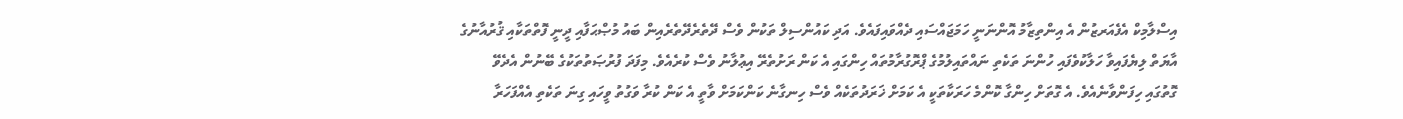އިސްލާމިކް އެފެއަރޒުން އެ އިންތިޒާމު އޮންނަނީ ހަމަޖައްސައި ދެއްވައިފައެވެ. އަދި ކައުންސިލް ތަކުން ވެސް ދޭތެރެދޭތެރެއިން ބައު މުޞްޙަފާއި ދީނީ ފޮތްތަކާއި ޤުރުއާނުގެ އާޔަތް ލިޔެފައިވާ ހަލާކުވެފައި ހުންނަ ތަކެތި ނައްތައިލުމުގެ ޕްރޮގުރާމުތައް ހިންގައި އެ ކަން ރަށުތެރޭ އިޢުލާނު ވެސް ކުރެއެވެ. މިފަދަ ފުރުޞަތުތަކުގެ ބޭނުން އެދެވޭ ގޮތުގައި ހިފަންވާނެއެވެ. އެ ގޮތަށް ހިންގާ ކޮންމެ ހަރަކާތަކީ އެ ކަމަށް ޚަރަދުތަކެއް ވެސް ހިނގާނެ ކަންކަމަށް ވާތީ އެ ކަން ކުރާ ވަގުތު ވީހައި ގިނަ ތަކެތި އެއްފަހަރާ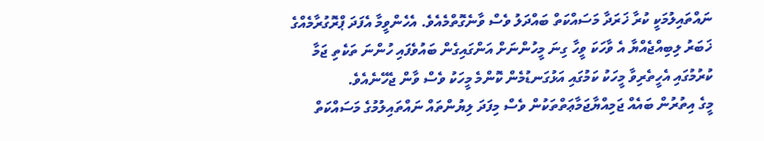ނައްތައިލުމަކީ ކުރާ ޚަރަދާ މަސައްކަތް ބައްދަލު ވެސް ވާނެގޮތްމެއެވެ. އެހެންވީމާ އެފަދަ ޕްރޮގުރާމެއްގެ ޚަބަރު ލިބިއްޖެއްޔާ އެ ވާހަކަ ވީހާ ގިނަ މީހުންނަށް އަންގައިގެން ބައުވެފައި ހުންނަ ތަކެތި ޖަމާ ކުރުމުގައި އެހީތެރިވާ މީހަކު ކަމުގައި އަޅުގަނޑުމެން ކޮންމެ މީހަކު ވެސް ވާން ޖެހޭނެއެވެ.
މީގެ އިތުރުން ބައެއް ޖަމިއްޔާޖަމާޢަތްތަކުން ވެސް މިފަދަ ލިޔުންތައް ނައްތައިލުމުގެ މަސައްކަތް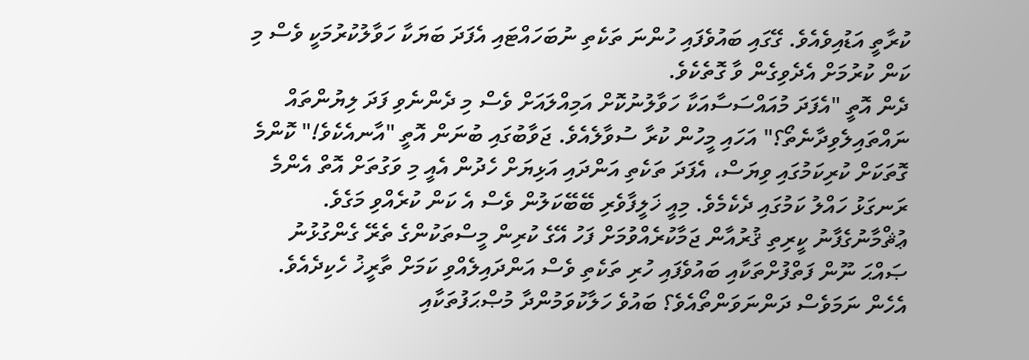ކުރާތީ އަޑުއިވެއެވެ. ގޭގައި ބައުވެފައި ހުންނަ ތަކެތި ނުބަހައްޓައި އެފަދަ ބަޔަކާ ހަވާލުކުރުމަކީ ވެސް މި ކަން ކުރުމަށް އެދެވިގެން ވާ ގޮތެކެވެ.
ދެން އޮތީ "އެފަދަ މުއައްސަސާއަކާ ހަވާލުނުކޮށް އަމިއްލައަށް ވެސް މި ދެންނެވި ފަދަ ލިޔުންތައް ނައްތައިލެވިދާނެތޯ؟" އަހައި މީހުން ކުރާ ސުވާލެއެވެ. ޖަވާބުގައި ބުނަން އޮތީ "އާނއެކެވެ!" ކޮންމެ ގޮތަކަށް ކުރިކަމުގައި ވިޔަސް، އެފަދަ ތަކެތި އަންދައި އަޅިޔަށް ހެދުން އެއީ މި ވަގުތަށް އޮތް އެންމެ ރަނގަޅު ހައްލު ކަމުގައި ދެކެމެވެ. މިއީ ޚަލީފާވެރި ބޭބޭކަލުން ވެސް އެ ކަން ކުރެއްވި މަގެވެ. ޢުޘްމާނުގެފާނު ކީރިތި ޤުރުއާން ޖަމާކުރެއްވުމަށް ފަހު އޭގެ ކުރިން މީސްތަކުންގެ ތެރޭ ގެންގުޅުނު ޞައްޙަ ނޫން ފަތްފުށްތަކާއި ބައުވެފައި ހުރި ތަކެތި ވެސް އަންދައިލެއްވި ކަމަށް ތާރީޚު ހެކިދެއެވެ.
އެހެން ނަމަވެސް ދަންނަވަންތޯއެވެ؟ ބައުވެ ހަލާކުވަމުންދާ މުޞްޙަފުތަކާއި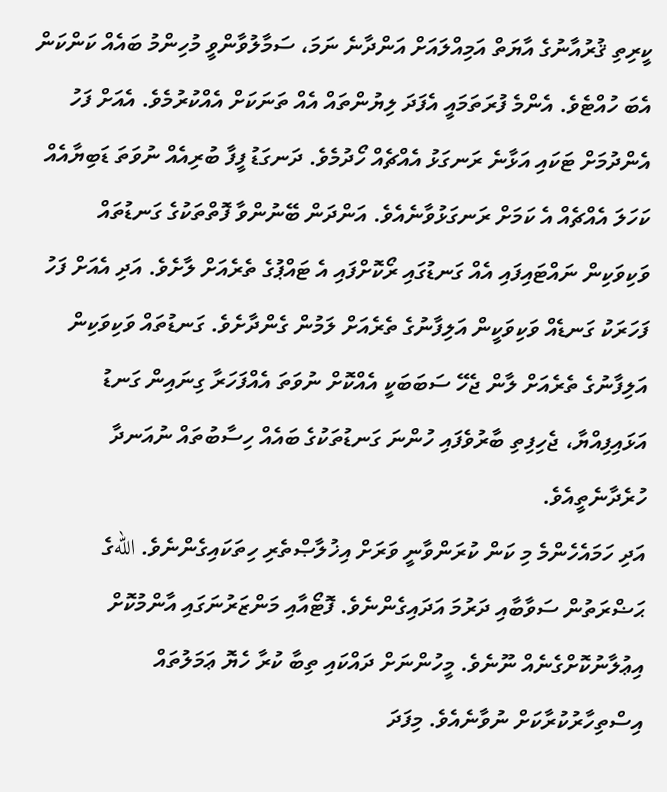ކީރިތި ޤުރުއާނުގެ އާޔަތް އަމިއްލައަށް އަންދާނެ ނަމަ، ސަމާލުވާންވީ މުހިންމު ބައެއް ކަންކަން އެބަ ހުއްޓެވެ. އެންމެ ފުރަތަމައީ އެފަދަ ލިޔުންތައް އެއް ތަނަކަށް އެއްކުރުމެވެ. އެއަށް ފަހު އެންދުމަށް ޓަކައި އަޅާނެ ރަނގަޅު އެއްޗެއް ހޯދުމެވެ. ދަނގަޑު ފީފާ ބުރިއެއް ނުވަތަ ޑަބިޔާއެއް ކަހަލަ އެއްޗެއް އެ ކަމަށް ރަނގަޅުވާނެއެވެ. އަންދަން ބޭނުންވާ ފޮތްތަކުގެ ގަނޑުތައް ވަކިވަކިން ނައްޓައިފައި އެއް ގަނޑުގައި ރޯކޮށްފައި އެ ޓައްޕުގެ ތެރެއަށް ލާށެވެ. އަދި އެއަށް ފަހު ފަހަރަކު ގަނޑެއް ވަކިވަކީން އަލިފާނުގެ ތެރެއަށް ލަމުން ގެންދާށެވެ. ގަނޑުތައް ވަކިވަކިން އަލިފާނުގެ ތެރެއަށް ލާން ޖެހޭ ސަބަބަކީ އެއްކޮށް ނުވަތަ އެއްފަހަރާ ގިނައިން ގަނޑު އަޅައިފިއްޔާ، ޖެހިފިތި ބާރުވެފައި ހުންނަ ގަނޑުތަކުގެ ބައެއް ހިސާބުތައް ނުއަނދާ ހުރެދާނެތީއެވެ.
އަދި ހަމައެހެންމެ މި ކަން ކުރަންވާނީ ވަރަށް އިޚުލާޞްތެރި ހިތަކައިގެންނެވެ. اللهގެ ޙަޟްރަތުން ސަވާބާއި ދަރުމަ އަދައިގެންނެވެ. ފޮޓޯއާއި މަންޒަރުނަގައި އާންމުކޮށް އިޢުލާނުކޮށްގެނެއް ނޫނެވެ. މީހުންނަށް ދައްކައި ތިބާ ކުރާ ހެޔޮ ޢަމަލުތައް އިސްތިހާރުކުރާކަށް ނުވާނެއެވެ. މިފަދަ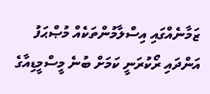ޒަމާނެއްގައި އިސްލާމުންތަކެއް މުޞްޙަފު އަންދައި ރޯކުރަނީ ކަމަށް ބުނެ މީސްމީޑިއާގެ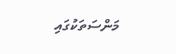މަންސަތަކުގައި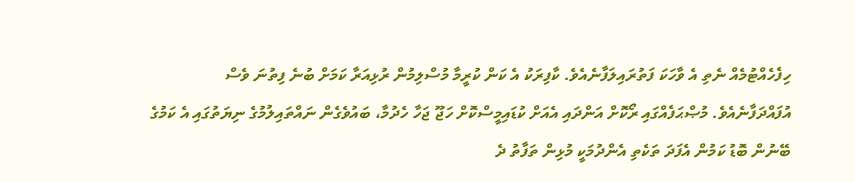ހިފެހެއްޓުމެއް ނެތި އެ ވާހަކަ ފަތުރައިލަފާނެއެވެ. ކާފިރަކު އެ ކަން ކުރީމާ މުސްލިމުން ރުޅިއަރާ ކަމަށް ބުނެ ފިތުނަ ވެސް އުފައްދަފާނެއެވެ. މުޞްޙަފެއްގައި ރޯކޮށް އަންދައި އެއަށް ކުޑައިމީސްކޮށް ހަޖޫ ޖަހާ ހެދުމާ، ބައުވެގެން ނައްތައިލުމުގެ ނިޔަތުގައި އެ ކަމުގެ ބޭނުން ބޮޑު ކަމުން އެފަދަ ތަކެތި އެންދުމަކީ މުޅިން ތަފާތު ދެ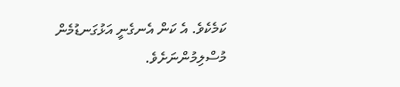ކަމެކެވެ. އެ ކަން އެނގެނީ އަޅުގަނޑުމެން މުސްލިމުންނަށެވެ.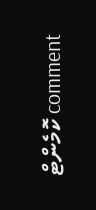comment ކޮމެންޓް